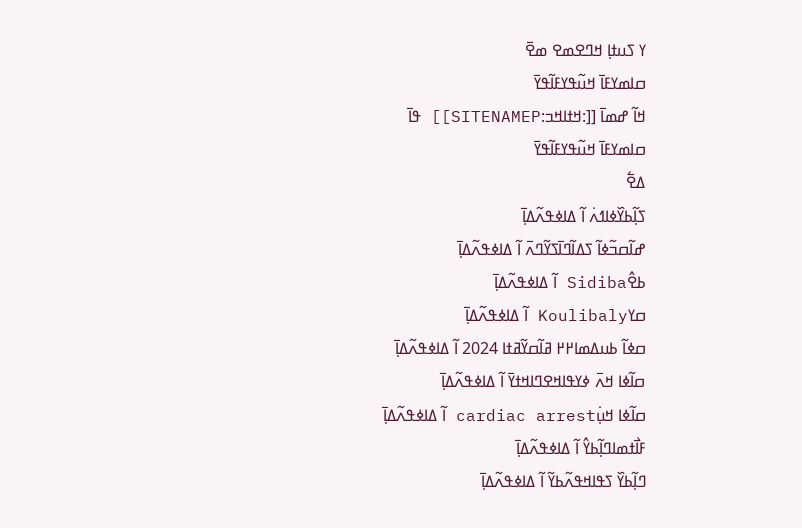ߌ ߖߎߙߊ߲ ߞߣߐߘߐ ߘߐ߫
ߛߊߘߌߓߊ߫ ߞߎ߬ߟߌߓߊ߬ߟߌ߫
ߞߊ߬ ߝߘߊ߫ [[:ߞߙߊߞߏ:SITENAMEP]] ߟߊ߫
ߛߊߘߌߓߊ߫ ߞߎ߬ߟߌߓߊ߬ߟߌ߫
ߡߐ߱
ߖߊ߲߬ߕߌ߰ߦߊߗߍ߭ ߊ߬ ߡߊߦߟߍ߬ߡߊ߲߫
ߝߊ߬ߛߏ߬ߦߊ߬ ߖߡߊ߬ߣߊ߫ߖߌ߬ߣߍ߫ ߊ߬ ߡߊߦߟߍ߬ߡߊ߲߫
ߕߐ߮Sidiba ߊ߬ ߡߊߦߟߍ߬ߡߊ߲߫
ߛߌKoulibaly ߊ߬ ߡߊߦߟߍ߬ߡߊ߲߫
ߛߦߊ߬ ߕߎߡߘߊ߂߂ ߥߊ߬ߛߌ߬ߥߙߊ 2024 ߊ߬ ߡߊߦߟߍ߬ߡߊ߲߫
ߛߊ߬ߦߊ ߞߍ߫ ߦߌߟߊߞߐߣߊߞߙߌ߫ ߊ߬ ߡߊߦߟߍ߬ߡߊ߲߫
ߛߊ߬ߦߊ ߞߎ߲߭cardiac arrest ߊ߬ ߡߊߦߟߍ߬ߡߊ߲߫
ߓߊ߯ߙߘߊߣߊ߲߬ߕߌ߮ ߊ߬ ߡߊߦߟߍ߬ߡߊ߲߫
ߣߊ߲߬ߕߌ߰ ߖߟߊߞߟߍ߬ߕߌ߬ ߊ߬ ߡߊߦߟߍ߬ߡߊ߲߫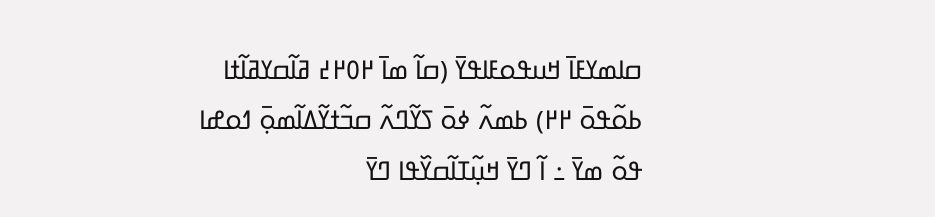ߛߊߘߌߓߊ߫ ߞߎߟߋߓߊߟߌ߫ (ߛߊ߬ ߘߊ߫ ߂߀߂߄ ߥߊ߬ߛߌߥߊ߬ߙߊ ߕߋ߬ߟߋ߫ ߂߂) ߕߘߍ߬ ߦߋ߫ ߖߌ߬ߣߍ߬ ߛߏ߬ߙߌ߬ߡߊ߬ߘߋ߲߫ ߗߋߝߊ ߟߋ߬ ߘߌ߫ ߸ ߊ߬ ߣߌ߫ ߞߎ߲߬ߠߊ߬ߛߌ߰ߟߊ ߣߌ߫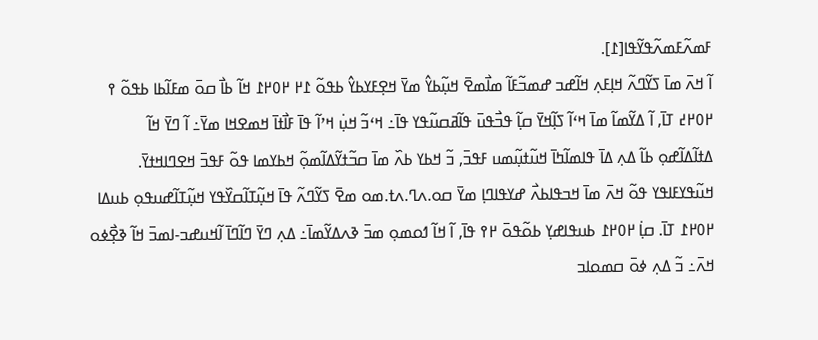ߓߘߍ߬ߓߘߍ߬ߟߌ߬ߟߊ[߁].
ߊ߬ ߞߍ߫ ߘߊ߫ ߖߌ߬ߣߍ߬ ߞߊ߲ߓߍ߲ ߞߊ߬ߝߏ ߝߘߏ߬ߓߊ߬ ߘߊ߯ߘߐ߫ ߞߎ߲߬ߕߌ߮ ߘߌ߫ ߞߐ߲ߓߌߕߌ߮ ߕߟߋ߬ ߁߂ ߂߀߂߁ ߞߊ߬ ߕߊ߯ ߛߋ߫ ߘߓߊ߬ߕߊ ߕߟߋ߬ ߉ ߂߀߂߄ ߠߊ߫, ߊ߬ ߡߌ߬ߘߊ߬ ߘߊ߫ ߞߵߊ߬ ߖߊ߲߬ߞߌ߫ ߛߊ߲߬ ߟߏ߯ߟߎ߫ ߟߊ߬ߥߛߎ߬ߟߌ ߟߊ߫߸ ߞߵߏ߬ ߞߎ߲߭ ߞߴߊ߬ ߟߊ߫ ߓߊ߯ߙߊ߫ ߞߘߐߞߊ ߘߌ߫߸ ߊ߬ ߣߌ߫ ߞߊ߬ ߡߙߊ߬ߡߊ߬ߝߋ߲ ߕߊ߬ ߡߍ߲ ߡߊ߫ ߟߊߘߊ߬ߤߊ߫ ߞߎ߬ߙߎ߲߬ߘߎ ߓߟߏ߫, ߏ߬ ߞߕߌ ߕߍ߰ ߘߊ߫ ߛߏ߬ߙߌ߬ߡߊ߬ߘߋ߲߬ ߞߕߌߘߊ ߟߋ߬ ߓߟߏ߫ ߞߐߣߊߞߙߌ߫.
ߞߎ߬ߟߌߓߊߟߌ ߟߋ߬ ߞߍ߫ ߘߊ߫ ߞߏߟߊߕߍ߯ ߝߌߟߊߣߊ߲ ߘߌ߫ ߛߋ.ߍߣ.ߍߙ.ߘߋ ߘߐ߫ ߖߌ߬ߣߍ߬ ߟߊ߫ ߞߎ߲߬ߠߊ߬ߛߌ߰ߟߌ ߞߎ߲߬ߠߊ߬ߝߎߟߋ߲ ߕߎߡߊ ߂߀߂߁ ߠߊ߫. ߛߊ߲߭ ߂߀߂߁ ߕߎߟߊߝߌ߲ ߕߋ߬ߟߋ߫ ߂߉ ߟߊ߫, ߊ߬ ߞߊ߬ ߗߋߘߋ߲ ߘߏ߫ ߢߍߡߌ߬ߘߊ߫߸ ߡߍ߲ ߣߌ߫ ߣߊ߬ߣߊ߫ ߊ߬ߞߎߝߏ-ߊߘߏ߫ ߞߊ߬ ߢߐ߲߯ߦߋ ߞߍ߫߸ ߏ߬ ߡߍ߲ ߦߋ߫ ߛߘߋߊߏ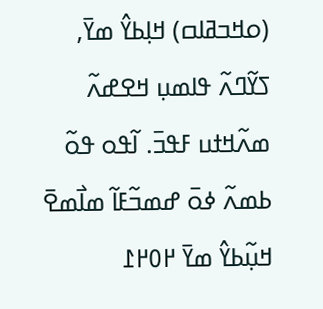(ߋߞߏߥߊߛ) ߞߊ߲ߕߌ߮ ߘߌ߫, ߖߌ߬ߣߍ߬ ߟߊߘߎ߲ ߞߐߝߍ߬ ߘߍ߬ߞߙߎ ߓߟߏ߫. ߊ߬ߟߋ ߟߋ߬ ߕߘߍ߬ ߦߋ߫ ߝߘߏ߬ߓߊ߬ ߘߊ߯ߘߐ߫ ߞߎ߲߬ߕߌ߮ ߘߌ߫ ߂߀߂߁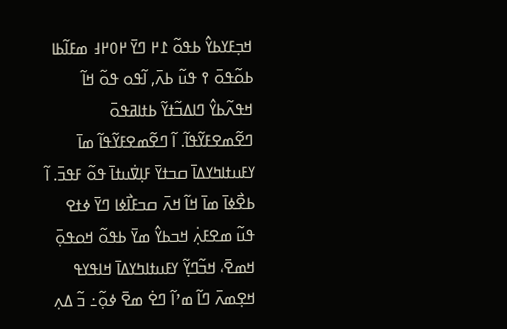ߞߏ߲ߓߌߕߌ߮ ߕߟߋ߬ ߁߂ ߣߌ߫ ߂߀߂߃ ߘߓߊ߬ߕߊ ߕߋ߬ߟߋ߫ ߉ ߟߎ߬ ߕߍ߫, ߊ߬ߟߋ ߟߋ߬ ߞߊ߬ ߞߟߍ߬ߕߌ߮ ߣߊߡߏ߬ߙߌ߬ ߕߙߊߥߟߋ߫ ߣߐ߬ߘߐߓߌ߬ߟߊ߬. ߊ߬ ߣߐ߬ߘߐߓߌ߬ߟߊ߬ ߘߊ߫ ߌߓߎߙߊߤߌߡߊ߫ ߛߏߙߌ߫ ߓߊ߲ߜ߭ߎߙߊ߫ ߟߋ߬ ߓߟߏ߫. ߊ߬ ߕߐ߯ߦߊ߫ ߘߊ߫ ߞߊ߬ ߞߍ߫ ߛߏߓߊ߯ߦߊ ߣߌ߫ ߦߙߐ ߟߎ߬ ߘߐߓߍ߲߭ ߞߏߕߌ߮ ߘߌ߫ ߕߟߋ߬ ߞߋߟߋ߲߫ ߞߘߐ߫، ߞߏ߬ߣߌ߲߬ ߌߓߎߙߊߤߌߡߊ߫ ߞߊߟߌߟ ߞߐ߲ߘߍ߫ ߣߊ߬ ߘߴߊ߬ ߣߐ߭ ߘߐ߫ ߦߋ߲߬߸ ߏ߬ ߡߍ߲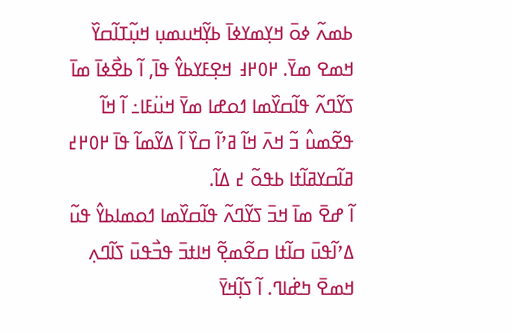ߕߘߍ߬ ߦߋ߫ ߞߌ߲ߘߌߦߊ߫ ߕߌ߲߬ߞߎߘߎ߲ ߞߎ߲߬ߠߊ߬ߛߌ߰ ߞߘߐ ߘߌ߫. ߂߀߂߃ ߞߐ߲ߓߌߕߌ߮ ߟߊ߫, ߊ߬ ߕߐ߯ߦߊ߫ ߘߊ߫ ߖߌ߬ߣߍ߬ ߟߊ߬ߛߌ߰ߘߊ ߗߋߝߊ ߘߌ߫ ߞߎ߳ߓߊ߸ ߊ߬ ߞߊ߬ ߟߐ߬ߘߎ߮ ߏ߬ ߞߍ߫ ߞߊ߬ ߥߴߊ߬ ߛߌ߰ ߊ߬ ߡߌ߬ߘߊ߬ ߟߊ߫ ߂߀߂߄ ߥߊ߬ߛߌߥߊ߬ߙߊ ߕߟߋ߬ ߄ ߡߊ߬.
ߊ߬ ߝߐ߫ ߘߊ߫ ߞߏ߫ ߖߌ߬ߣߍ߬ ߟߊ߬ߛߌ߰ߘߊ ߗߋߘߊߕߌ߮ ߟߎ߬ ߡߴߊ߬ߟߎ߫ ߛߊ߬ߙߊ ߛߐ߬ߘߐ߲߬ ߞߊߙߏ߫ ߟߏ߯ߟߎ߫ ߖߊ߬ߣߍ߲ ߞߘߐ߫ ߤߝ߭ߊߣ. ߊ߬ ߖߊ߲߬ߞߌ߫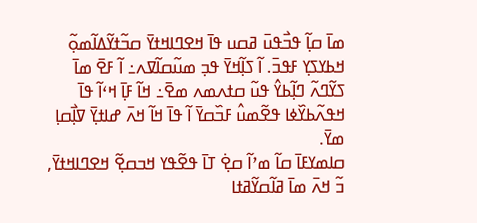ߘߊ߫ ߛߊ߲߬ ߟߏ߯ߟߎ߫ ߥߛߎ ߟߊ߫ ߞߐߣߊߞߙߌ߫ ߛߏ߬ߙߌ߬ߡߊ߬ߘߋ߲߬ ߞߕߌߖߌ߲ ߓߟߏ߫. ߊ߬ ߖߊ߲߬ߞߌ߫ ߟߏ߲ ߘߎ߬ߛߊ߬ߜߍ߸ ߊ߬ ߓߐ߫ ߘߊ߫ ߖߌ߬ߣߍ߬ ߣߊ߲߬ߕߌ߮ ߟߎ߬ ߛߙߍߘߍ ߘߐ߫߸ ߞߊ߬ ߓߊ߲߫ ߞߵߊ߬ ߟߊ߫ ߞߟߍ߬ߕߌ߰ߦߊ ߟߐ߬ߘߎ߮ ߓߏ߰ߛߌ߫ ߊ߬ ߟߊ߫ ߞߊ߬ ߞߍ߫ ߝߊߙߌ߲߫ ߜߊ߲߯ߛߊ߲ ߘߌ߫.
ߛߊߘߌߓߊ߫ ߛߊ߬ ߘߴߊ߬ ߛߐ߲߭ ߠߊ߫ ߟߐ߬ߟߌ ߞߏߛߐ߲߬ ߞߐߣߊߞߙߌ߫, ߏ߬ ߞߍ߫ ߘߊ߫ ߥߊ߬ߛߌ߬ߥߙߊ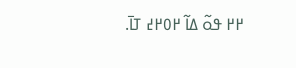߂߂ ߟߋ߬ ߡߊ߬ ߂߀߂߄ ߠߊ߫.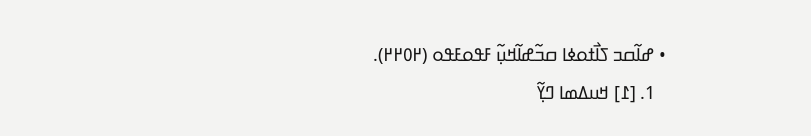• ߝߊ߬ߛߏ ߖߊ߯ߙߋߦߊ ߛߏ߬ߝߊ߬ߞߎ߲߬ ߓߟߋߓߟߋ (߂߀߂߂).
  1. [߁] ߞߎߡߘߊ ߣߌ߲߬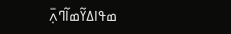ߘߟߊߡߌ߬ߘߊ߬ߣߍ߲߫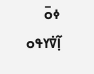ߦߋ߫ ߊ߲߬ߜ߭ߌߟߋ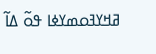ߥߞߌߔߋߘߌߦߊ ߟߋ߬ ߡߊ߬